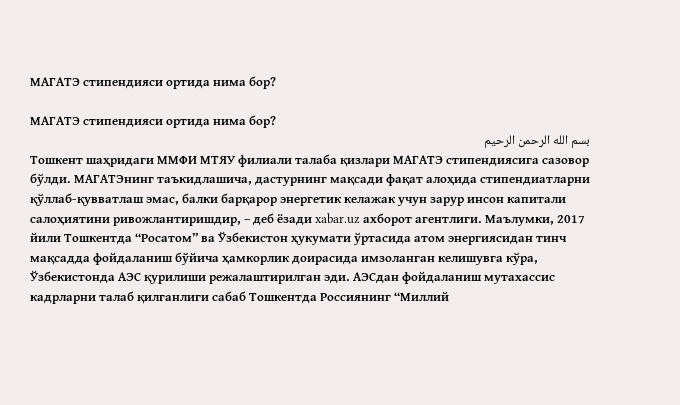МАГАТЭ стипендияси ортида нима бор?

МАГАТЭ стипендияси ортида нима бор?
بسم الله الرحمن الرحيم
Тошкент шаҳридаги ММФИ МТЯУ филиали талаба қизлари МАГАТЭ стипендиясига сазовор бўлди. МАГАТЭнинг таъкидлашича, дастурнинг мақсади фақат алоҳида стипендиатларни қўллаб-қувватлаш эмас, балки барқарор энергетик келажак учун зарур инсон капитали салоҳиятини ривожлантиришдир, – деб ёзади xabar.uz ахборот агентлиги. Маълумки, 2017 йили Тошкентда “Росатом” ва Ўзбекистон ҳукумати ўртасида атом энергиясидан тинч мақсадда фойдаланиш бўйича ҳамкорлик доирасида имзоланган келишувга кўра, Ўзбекистонда АЭС қурилиши режалаштирилган эди. АЭСдан фойдаланиш мутахассис кадрларни талаб қилганлиги сабаб Тошкентда Россиянинг “Миллий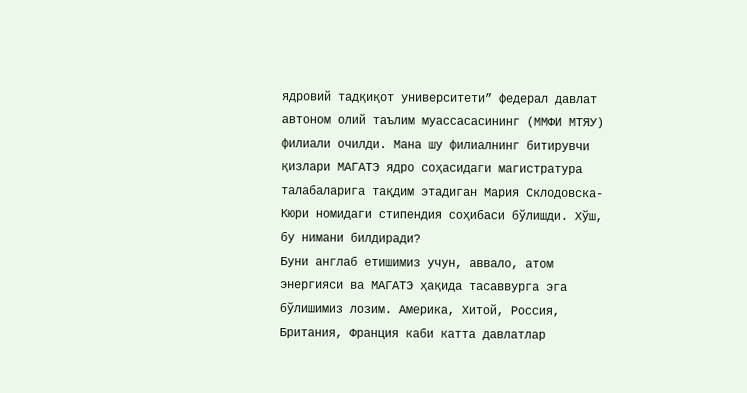ядровий тадқиқот университети” федерал давлат автоном олий таълим муассасасининг (ММФИ МТЯУ) филиали очилди. Мана шу филиалнинг битирувчи қизлари МАГАТЭ ядро соҳасидаги магистратура талабаларига тақдим этадиган Мария Склодовска-Кюри номидаги стипендия соҳибаси бўлишди. Хўш, бу нимани билдиради?
Буни англаб етишимиз учун, аввало, атом энергияси ва МАГАТЭ ҳақида тасаввурга эга бўлишимиз лозим. Америка, Хитой, Россия, Британия, Франция каби катта давлатлар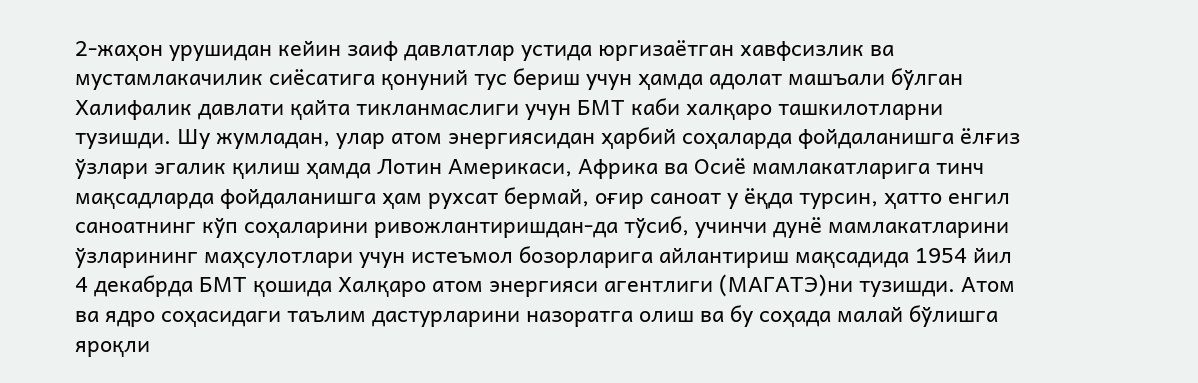2-жаҳон урушидан кейин заиф давлатлар устида юргизаётган хавфсизлик ва мустамлакачилик сиёсатига қонуний тус бериш учун ҳамда адолат машъали бўлган Халифалик давлати қайта тикланмаслиги учун БМТ каби халқаро ташкилотларни тузишди. Шу жумладан, улар атом энергиясидан ҳарбий соҳаларда фойдаланишга ёлғиз ўзлари эгалик қилиш ҳамда Лотин Америкаси, Африка ва Осиё мамлакатларига тинч мақсадларда фойдаланишга ҳам рухсат бермай, оғир саноат у ёқда турсин, ҳатто енгил саноатнинг кўп соҳаларини ривожлантиришдан-да тўсиб, учинчи дунё мамлакатларини ўзларининг маҳсулотлари учун истеъмол бозорларига айлантириш мақсадида 1954 йил 4 декабрда БМТ қошида Халқаро атом энергияси агентлиги (МАГАТЭ)ни тузишди. Атом ва ядро соҳасидаги таълим дастурларини назоратга олиш ва бу соҳада малай бўлишга яроқли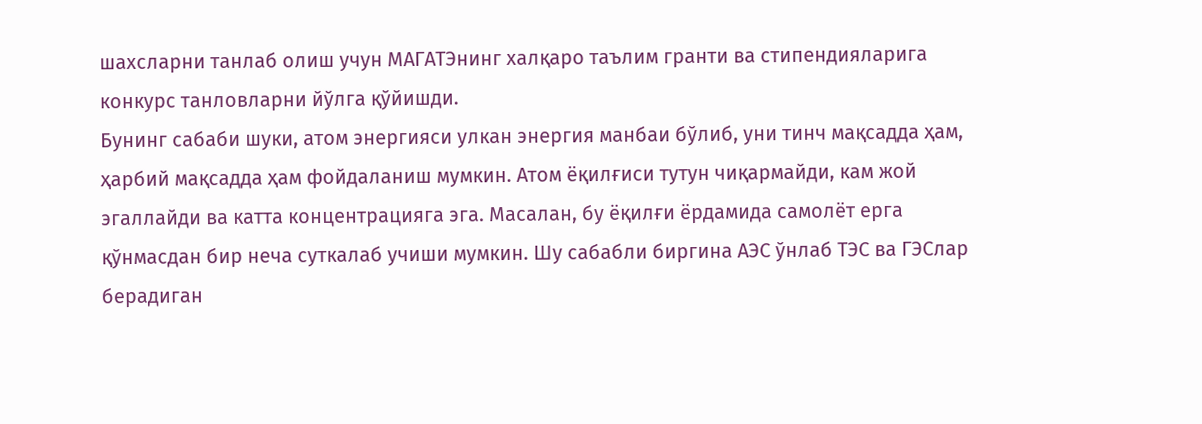шахсларни танлаб олиш учун МАГАТЭнинг халқаро таълим гранти ва стипендияларига конкурс танловларни йўлга қўйишди.
Бунинг сабаби шуки, атом энергияси улкан энергия манбаи бўлиб, уни тинч мақсадда ҳам, ҳарбий мақсадда ҳам фойдаланиш мумкин. Атом ёқилғиси тутун чиқармайди, кам жой эгаллайди ва катта концентрацияга эга. Масалан, бу ёқилғи ёрдамида самолёт ерга қўнмасдан бир неча суткалаб учиши мумкин. Шу сабабли биргина АЭС ўнлаб ТЭС ва ГЭСлар берадиган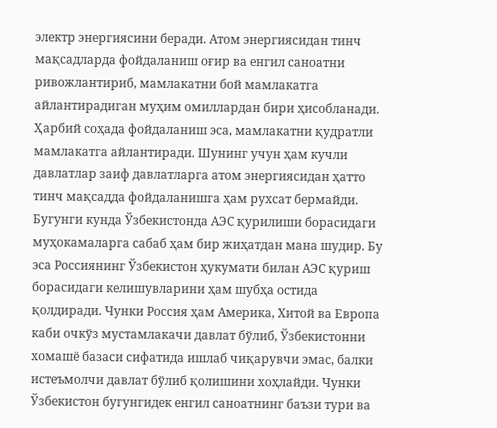электр энергиясини беради. Атом энергиясидан тинч мақсадларда фойдаланиш оғир ва енгил саноатни ривожлантириб, мамлакатни бой мамлакатга айлантирадиган муҳим омиллардан бири ҳисобланади. Ҳарбий соҳада фойдаланиш эса, мамлакатни қудратли мамлакатга айлантиради. Шунинг учун ҳам кучли давлатлар заиф давлатларга атом энергиясидан ҳатто тинч мақсадда фойдаланишга ҳам рухсат бермайди. Бугунги кунда Ўзбекистонда АЭС қурилиши борасидаги муҳокамаларга сабаб ҳам бир жиҳатдан мана шудир. Бу эса Россиянинг Ўзбекистон ҳукумати билан АЭС қуриш борасидаги келишувларини ҳам шубҳа остида қолдиради. Чунки Россия ҳам Америка, Хитой ва Европа каби очкўз мустамлакачи давлат бўлиб, Ўзбекистонни хомашё базаси сифатида ишлаб чиқарувчи эмас, балки истеъмолчи давлат бўлиб қолишини хоҳлайди. Чунки Ўзбекистон бугунгидек енгил саноатнинг баъзи тури ва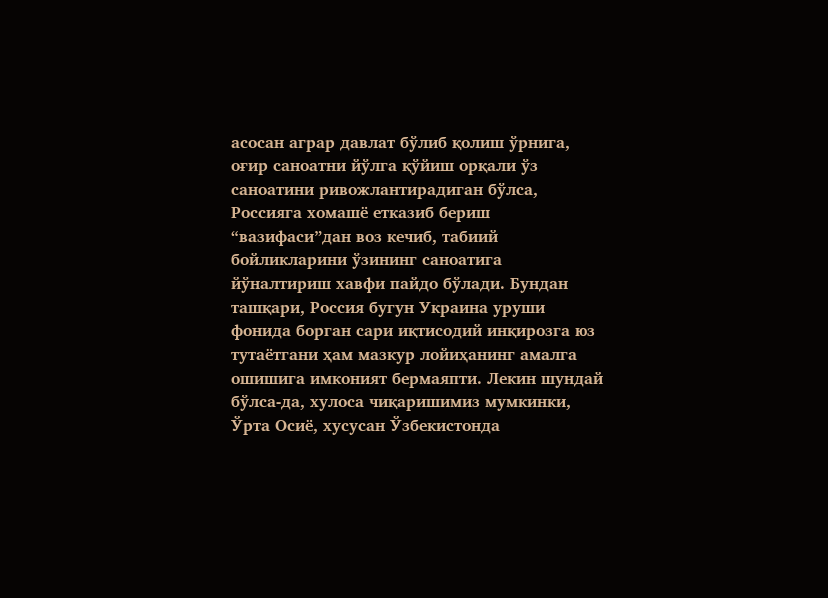асосан аграр давлат бўлиб қолиш ўрнига, оғир саноатни йўлга қўйиш орқали ўз саноатини ривожлантирадиган бўлса, Россияга хомашё етказиб бериш “вазифаси”дан воз кечиб, табиий бойликларини ўзининг саноатига йўналтириш хавфи пайдо бўлади. Бундан ташқари, Россия бугун Украина уруши фонида борган сари иқтисодий инқирозга юз тутаётгани ҳам мазкур лойиҳанинг амалга ошишига имконият бермаяпти. Лекин шундай бўлса-да, хулоса чиқаришимиз мумкинки, Ўрта Осиё, хусусан Ўзбекистонда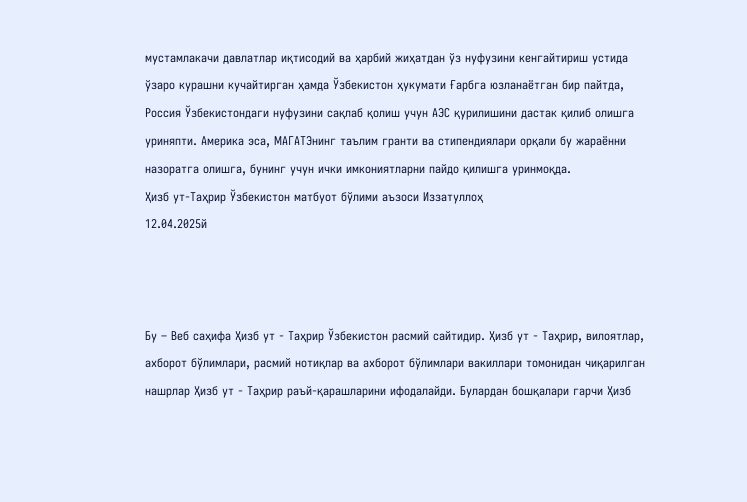мустамлакачи давлатлар иқтисодий ва ҳарбий жиҳатдан ўз нуфузини кенгайтириш устида ўзаро курашни кучайтирган ҳамда Ўзбекистон ҳукумати Ғарбга юзланаётган бир пайтда, Россия Ўзбекистондаги нуфузини сақлаб қолиш учун АЭС қурилишини дастак қилиб олишга уриняпти. Америка эса, МАГАТЭнинг таълим гранти ва стипендиялари орқали бу жараённи назоратга олишга, бунинг учун ички имкониятларни пайдо қилишга уринмоқда.
Ҳизб ут-Таҳрир Ўзбекистон матбуот бўлими аъзоси Иззатуллоҳ
12.04.2025й



Бу – Веб саҳифа Ҳизб ут - Таҳрир Ўзбекистон расмий сайтидир. Ҳизб ут - Таҳрир, вилоятлар, ахборот бўлимлари, расмий нотиқлар ва ахборот бўлимлари вакиллари томонидан чиқарилган нашрлар Ҳизб ут - Таҳрир раъй-қарашларини ифодалайди. Булардан бошқалари гарчи Ҳизб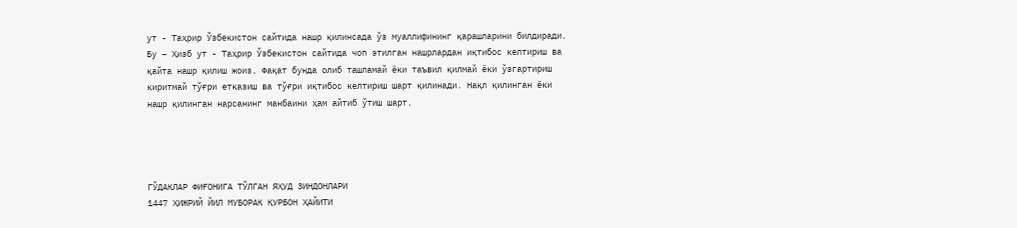ут - Таҳрир Ўзбекистон сайтида нашр қилинсада ўз муаллифининг қарашларини билдиради. Бу – Ҳизб ут - Таҳрир Ўзбекистон сайтида чоп этилган нашрлардан иқтибос келтириш ва қайта нашр қилиш жоиз. Фақат бунда олиб ташламай ёки таъвил қилмай ёки ўзгартириш киритмай тўғри етказиш ва тўғри иқтибос келтириш шарт қилинади. Нақл қилинган ёки нашр қилинган нарсанинг манбаини ҳам айтиб ўтиш шарт.




ГЎДАКЛАР ФИҒОНИГА ТЎЛГАН ЯҲУД ЗИНДОНЛАРИ
1447 ҲИЖРИЙ ЙИЛ МУБОРАК ҚУРБОН ҲАЙИТИ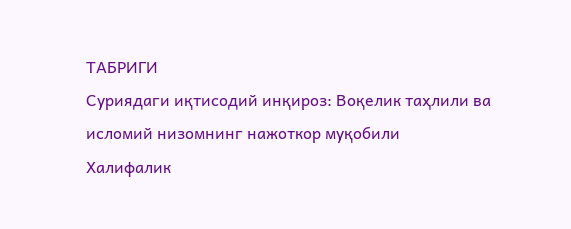ТАБРИГИ
Суриядаги иқтисодий инқироз: Воқелик таҳлили ва исломий низомнинг нажоткор муқобили
Халифалик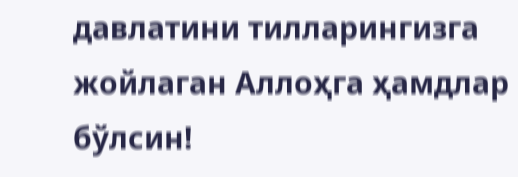давлатини тилларингизга жойлаган Аллоҳга ҳамдлар бўлсин!